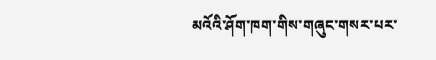མའོའི་ཤོག་ཁག་གིས་གཞུང་གསར་པར་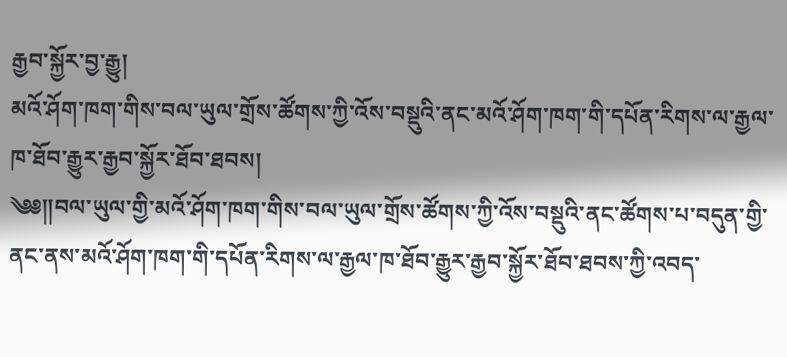རྒྱབ་སྐྱོར་བྱ་རྒྱུ།
མའོ་ཤོག་ཁག་གིས་བལ་ཡུལ་གྲོས་ཚོགས་ཀྱི་འོས་བསྡུའི་ནང་མའོ་ཤོག་ཁག་གི་དཔོན་རིགས་ལ་རྒྱལ་ཁ་ཐོབ་རྒྱུར་རྒྱབ་སྐྱོར་ཐོབ་ཐབས།
༄༅༎བལ་ཡུལ་གྱི་མའོ་ཤོག་ཁག་གིས་བལ་ཡུལ་གྲོས་ཚོགས་ཀྱི་འོས་བསྡུའི་ནང་ཚོགས་པ་བདུན་གྱི་ནང་ནས་མའོ་ཤོག་ཁག་གི་དཔོན་རིགས་ལ་རྒྱལ་ཁ་ཐོབ་རྒྱུར་རྒྱབ་སྐྱོར་ཐོབ་ཐབས་ཀྱི་འབད་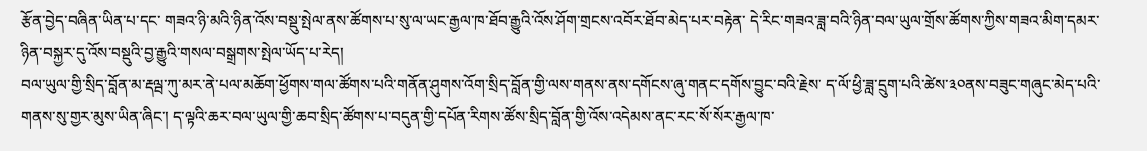རྩོན་བྱེད་བཞིན་ཡིན་པ་དང་ གཟའ་ཉི་མའི་ཉིན་འོས་བསྡུ་སྤེལ་ནས་ཚོགས་པ་སུ་ལ་ཡང་རྒྱལ་ཁ་ཐོབ་རྒྱུའི་འོས་ཤོག་གྲངས་འབོར་ཐོབ་མེད་པར་བརྟེན་ དེ་རིང་གཟའ་ཟླ་བའི་ཉིན་བལ་ཡུལ་གྲོས་ཚོགས་ཀྱིས་གཟའ་མིག་དམར་ཉིན་བསྐྱར་དུ་འོས་བསྡུའི་བྱ་རྒྱུའི་གསལ་བསྒྲགས་སྤེལ་ཡོད་པ་རེད།
བལ་ཡུལ་གྱི་སྲིད་བློན་མ་རྡལྦ་ཀུ་མར་ནེ་པལ་མཆོག་ཕྱོགས་གལ་ཚོགས་པའི་གནོན་ཤུགས་འོག་སྲིད་བློན་གྱི་ལས་གནས་ནས་དགོངས་ཞུ་གནང་དགོས་བྱུང་བའི་རྗེས་ ད་ལོ་ཕྱི་ཟླ་དྲུག་པའི་ཚེས་༣༠ནས་བཟུང་གཞུང་མེད་པའི་གནས་སུ་གྱར་མུས་ཡིན་ཞིང་། ད་ལྟའི་ཆར་བལ་ཡུལ་གྱི་ཆབ་སྲིད་ཚོགས་པ་བདུན་གྱི་དཔོན་རིགས་ཚོས་སྲིད་བློན་གྱི་འོས་འདེམས་ནང་རང་སོ་སོར་རྒྱལ་ཁ་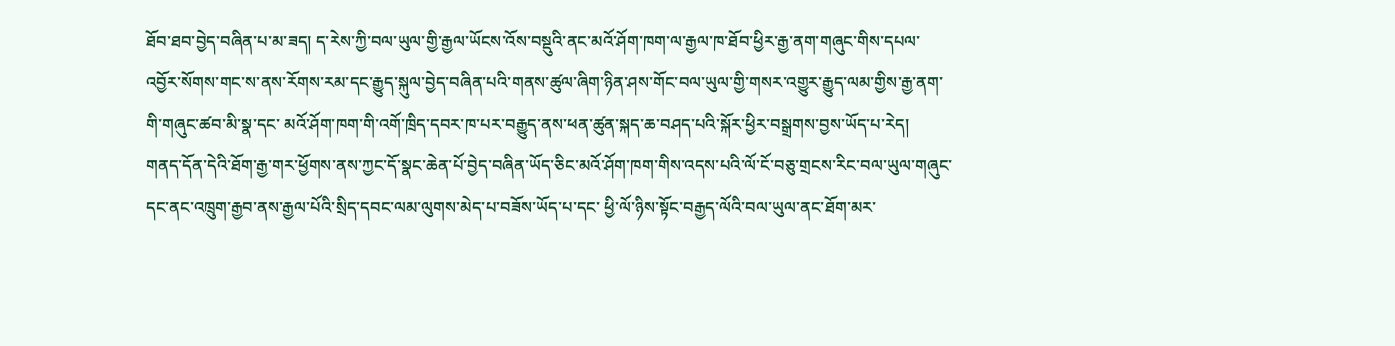ཐོབ་ཐབ་བྱེད་བཞིན་པ་མ་ཟད། ད་རེས་ཀྱི་བལ་ཡུལ་གྱི་རྒྱལ་ཡོངས་འོས་བསྡུའི་ནང་མའོ་ཤོག་ཁག་ལ་རྒྱལ་ཁ་ཐོབ་ཕྱིར་རྒྱ་ནག་གཞུང་གིས་དཔལ་འབྱོར་སོགས་གང་ས་ནས་རོགས་རམ་དང་རྒྱུད་སྐུལ་བྱེད་བཞིན་པའི་གནས་ཚུལ་ཞིག་ཉིན་ཤས་གོང་བལ་ཡུལ་གྱི་གསར་འགྱུར་རྒྱུད་ལམ་གྱིས་རྒྱ་ནག་གི་གཞུང་ཚབ་མི་སྣ་དང་ མའོ་ཤོག་ཁག་གི་འགོ་ཁྲིད་དབར་ཁ་པར་བརྒྱུད་ནས་ཕན་ཚུན་སྐད་ཆ་བཤད་པའི་སྐོར་ཕྱིར་བསྒྲགས་བྱས་ཡོད་པ་རེད།
གནད་དོན་དེའི་ཐོག་རྒྱ་གར་ཕྱོགས་ནས་ཀྱང་དོ་སྣང་ཆེན་པོ་བྱེད་བཞིན་ཡོད་ཅིང་མའོ་ཤོག་ཁག་གིས་འདས་པའི་ལོ་ངོ་བཅུ་གྲངས་རིང་བལ་ཡུལ་གཞུང་དང་ནང་འཁྲུག་རྒྱབ་ནས་རྒྱལ་པོའི་སྲིད་དབང་ལམ་ལུགས་མེད་པ་བཟོས་ཡོད་པ་དང་ ཕྱི་ལོ་ཉིས་སྟོང་བརྒྱད་ལོའི་བལ་ཡུལ་ནང་ཐོག་མར་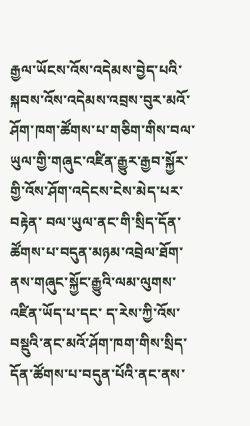རྒྱལ་ཡོངས་འོས་འདེམས་བྱེད་པའི་སྐབས་འོས་འདེམས་འབྲས་བུར་མའོ་ཤོག་ཁག་ཚོགས་པ་གཅིག་གིས་བལ་ཡུལ་གྱི་གཞུང་འཛིན་རྒྱུར་རྒྱབ་སྐྱོར་གྱི་འོས་ཤོག་འདེངས་ངེས་མེད་པར་བརྟེན་ བལ་ཡུལ་ནང་གི་སྲིད་དོན་ཚོགས་པ་བདུན་མཉམ་འབྲེལ་ཐོག་ནས་གཞུང་སྐྱོང་རྒྱུའི་ལམ་ལུགས་འཛིན་ཡོད་པ་དང་ ད་རེས་ཀྱི་འོས་བསྡུའི་ནང་མའོ་ཤོག་ཁག་གིས་སྲིད་དོན་ཚོགས་པ་བདུན་པོའི་ནང་ནས་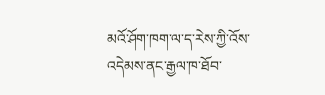མའོ་ཤོག་ཁག་ལ་ད་རེས་ཀྱི་འོས་འདེམས་ནང་རྒྱལ་ཁ་ཐོབ་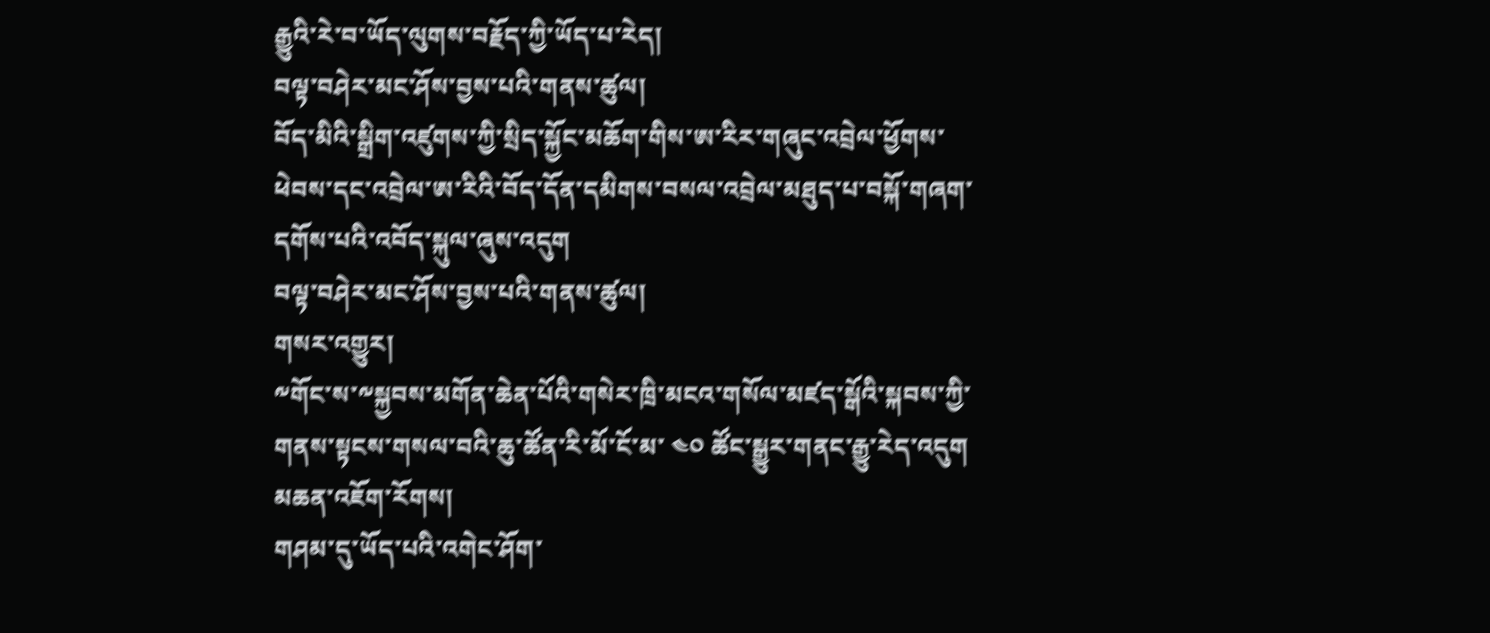རྒྱུའི་རེ་བ་ཡོད་ལུགས་བརྗོད་ཀྱི་ཡོད་པ་རེད།
བལྟ་བཤེར་མང་ཤོས་བྱས་པའི་གནས་ཚུལ།
བོད་མིའི་སྒྲིག་འཛུགས་ཀྱི་སྲིད་སྐྱོང་མཆོག་གིས་ཨ་རིར་གཞུང་འབྲེལ་ཕྱོགས་ཕེབས་དང་འབྲེལ་ཨ་རིའི་བོད་དོན་དམིགས་བསལ་འབྲེལ་མཐུད་པ་བསྐོ་གཞག་དགོས་པའི་འབོད་སྐུལ་ཞུས་འདུག
བལྟ་བཤེར་མང་ཤོས་བྱས་པའི་གནས་ཚུལ།
གསར་འགྱུར།
༸གོང་ས་༸སྐྱབས་མགོན་ཆེན་པོའི་གསེར་ཁྲི་མངའ་གསོལ་མཛད་སྒོའི་སྐབས་ཀྱི་གནས་སྟངས་གསལ་བའི་ཆུ་ཚོན་རི་མོ་ངོ་མ་ ༤༠ ཚོང་སྒྱུར་གནང་རྒྱུ་རེད་འདུག
མཆན་འཇོག་རོགས།
གཤམ་དུ་ཡོད་པའི་འགེང་ཤོག་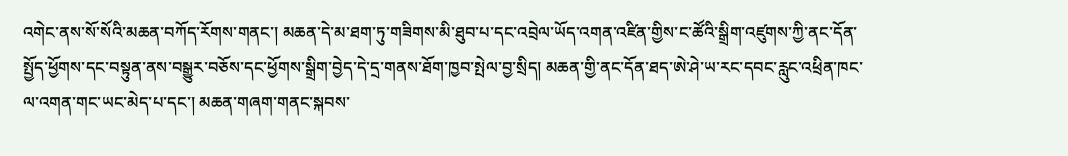འགེང་ནས་སོ་སོའི་མཆན་བཀོད་རོགས་གནང་། མཆན་དེ་མ་ཐག་ཏུ་གཟིགས་མི་ཐུབ་པ་དང་འབྲེལ་ཡོད་འགན་འཛིན་གྱིས་ང་ཚོའི་སྒྲིག་འཛུགས་ཀྱི་ནང་དོན་སྤྱོད་ཕྱོགས་དང་བསྟུན་ནས་བསྒྱུར་བཅོས་དང་ཕྱོགས་སྒྲིག་བྱེད་དེ་དྲ་གནས་ཐོག་ཁྱབ་སྤེལ་བྱ་སྲིད། མཆན་གྱི་ནང་དོན་ཐད་ཨེ་ཤེ་ཡ་རང་དབང་རླུང་འཕྲིན་ཁང་ལ་འགན་གང་ཡང་མེད་པ་དང་། མཆན་གཞག་གནང་སྐབས་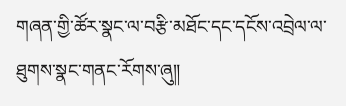གཞན་གྱི་ཚོར་སྣང་ལ་བརྩི་མཐོང་དང་དངོས་འབྲེལ་ལ་ཐུགས་སྣང་གནང་རོགས་ཞུ༎